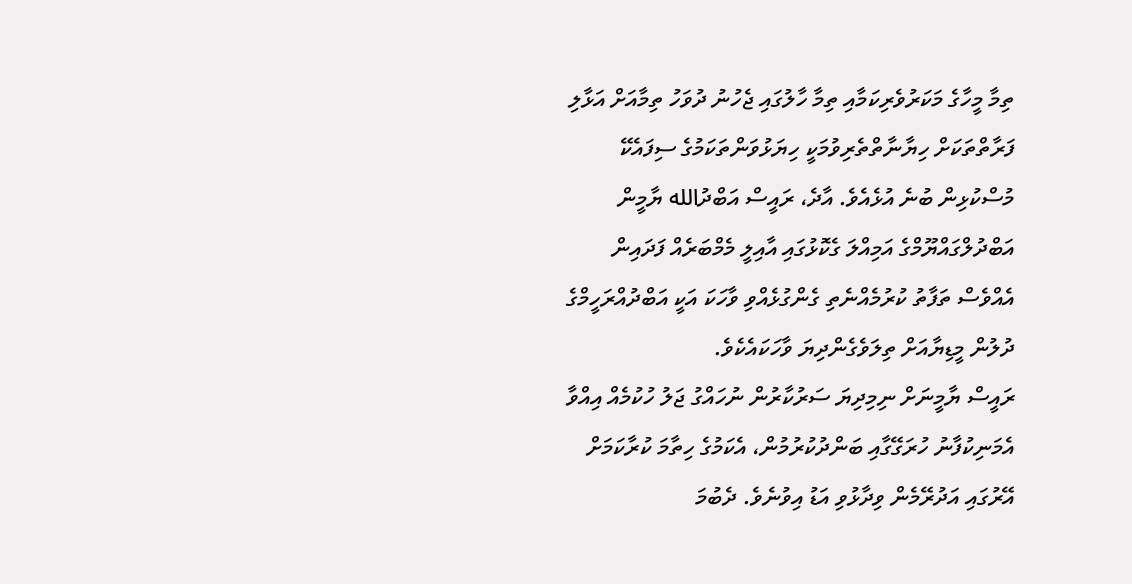ތިމާ މީހާގެ މަކަރުވެރިކަމާއި ތިމާ ހާލުގައި ޖެހުނު ދުވަހު ތިމާއަށް އަޅާލި ފަރާތްތަކަށް ހިޔާނާތްތެރިވުމަކީ ހިޔަޅުވަންތަކަމުގެ ސިފައެކޭ މުސްކުޅިން ބުނެ އުޅެއެވެ. އާދެ، ރައީސް އަބްދުالله ޔާމީން އަބްދުލްގައްޔޫމްގެ އަމިއްލަ ގެކޮޅުގައި އާއިލީ މެމްބަރެއް ފަދައިން އެއްވެސް ތަފާތު ކުރުމެއްނެތި ގެންގުޅެއްވި ވާހަކަ އަކީ އަބްދުއްރަހީމްގެ ދުލުން މީޑިޔާއަށް ތިލަވެގެންދިޔަ ވާހަކައެކެވެ.
ރައީސް ޔާމީނަށް ނިމިދިޔަ ސަރުކާރުން ނުހައްގު ޖަލު ހުކުމެއް އިއްވާ އެމަނިކުފާނު ހުރަގޭގާއި ބަންދުކުރުމުން، އެކަމުގެ ހިތާމަ ކުރާކަމަށް އޭރުގައި އަދުރޭމެން ވިދާޅުވި އަޑު އިވުނެވެ. ދެބުމަ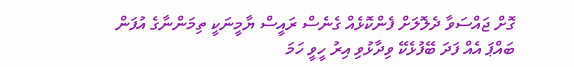ގޮށް ޖައްސަވާ ދެލޮލަށް ފެންކޮޅެއް ގެނެސް ރައީސް ޔާމީނަކީ ތިމަންނާގެ އުފަން ބައްޕަ އެއް ފަދަ ބޭފުޅެކޭ ވިދާޅުވި އިރު ހީވީ ހަމަ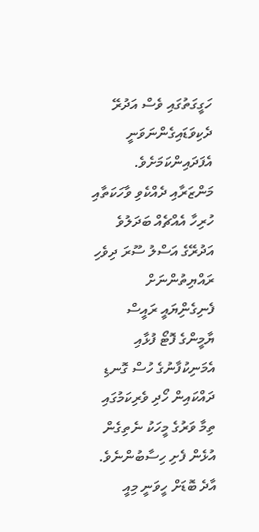ހަގީގަތުގައި ވެސް އަދުރޭ ދެކިވަޑައިގެންނަވަނީ އެފަދައިންކަމަށެވެ.
މަންޒަރާއި ދެއްކެވި ވާހަކަތާއި ހުރިހާ އެއްޗެއް ބަދަލުވެ އަދުރޭގެ އަސްލު ސޫރަ ދިވެހި ރައްޔިތުންނަށް ފެނިގެންިޔައީ ރައީސް ޔާމީންގެ ފޮޓޯ ފުޅާއި އެމަނިކުފާނުގެ ހުސް ގޮނޑި ދައްކައިން ހޯދި ވެރިކަމުގައި ތިމާ ވަރުގެ މީހަކު ނެތިގެން އުޅެން ފެށި ހިސާބުންނެވެ. އާދެ ބޮޑަށް ހީވަނީ މިއީ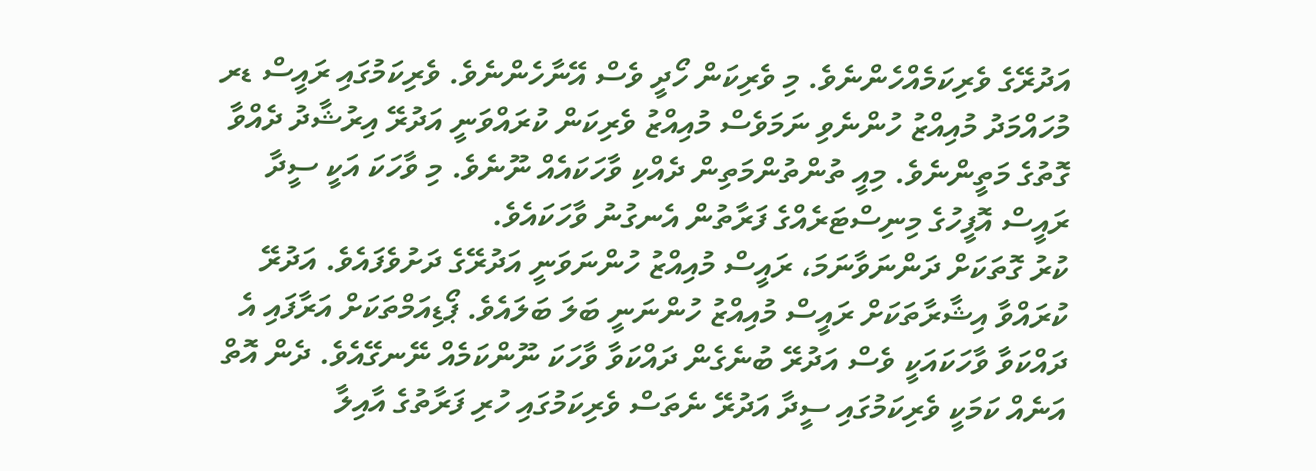އަދުރޭގެ ވެރިކަމެއްހެންނެވެ. މި ވެރިކަން ހޯދީ ވެސް އޭނާހެންނެވެ. ވެރިކަމުގައި ރައީސް ޑރ މުހައްމަދު މުއިއްޒު ހުންނެވި ނަމަވެސް މުއިއްޒު ވެރިކަން ކުރައްވަނީ އަދުރޭ އިރުޝާދު ދެއްވާ ގޮތުގެ މަތީންނެވެ. މިއީ ތުންތުންމަތިން ދެއްކި ވާހަކައެއް ނޫނެވެ. މި ވާހަކަ އަކީ ސީދާ ރައީސް އޮފީހުގެ މިނިސްޓަރެއްގެ ފަރާތުން އެނގުނު ވާހަކައެވެ.
ކުރު ގޮތަކަށް ދަންނަވާނަމަ، ރައީސް މުއިއްޒު ހުންނަވަނީ އަދުރޭގެ ދަށުވެފައެވެ. އަދުރޭ ކުރައްވާ އިޝާރާތަކަށް ރައީސް މުއިއްޒު ހުންނަނީ ބަލަ ބަލައެވެ. ޕޯޑިއަމްތަކަށް އަރާފައި އެ ދައްކަވާ ވާހަކައަކީ ވެސް އަދުރޭ ބުނެގެން ދައްކަވާ ވާހަކަ ނޫންކަމެއް ނޭނގޭއެވެ. ދެން އޮތް އަނެއް ކަމަކީ ވެރިކަމުގައި ސީދާ އަދުރޭ ނެތަސް ވެރިކަމުގައި ހުރި ފަރާތުގެ އާއިލާ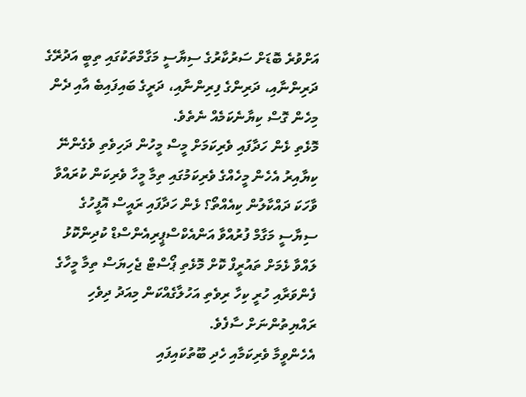އަށްވުރެ ބޮޑަށް ސަރުކާރުގެ ސިޔާސީ މަގާމްތަކުގައި ތިބީ އަދުރޭގެ ދަރިންނާއި، ދަރިންގެ ފިރިންނާއި، ދަރީގެ ބައިފައިބެ އާއި ދެން މިހެން ގޮސް ކިޔާނެކަމެއް ނެތެވެ.
މޮޅެތި ޅެން ހަދާފައި ވެރިކަމަށް މީސް މީހުން ދަހިވެތި ވެގެންނޭ ކިޔާއިރު އެހެން މީހެއްގެ ވެރިކަމުގައި ތިމާ މީހާ ވެރިކަން ކުރައްވާ ވާހަކަ ދައްކާލުން ކިއެއްތޯ؟ ޅެން ހަދާފައި ރައީސް އޮފީހުގެ ސިޔާސީ މަގާމް ފުރުއްވާ އަންއެކްސްޕީރިއެންސްޑް ކުދިންކޮޅު ލައްވާ ޅެމަށް ތައުރީފް ކޮށް މޮޅެތި ޕޯސްޓް ޖެހިޔަސް ތިމާ މީހާގެ ފެންވަރާއި ހުރީ ކިހާ ރިވެތި އަހުލާގެއްކަން މިއަދު ދިވެހި ރައްޔިތުންނަށް ސާފެވެ.
އެހެންވީމާ ވެރިކަމާއި ހެދި ބޫތުކައިފައި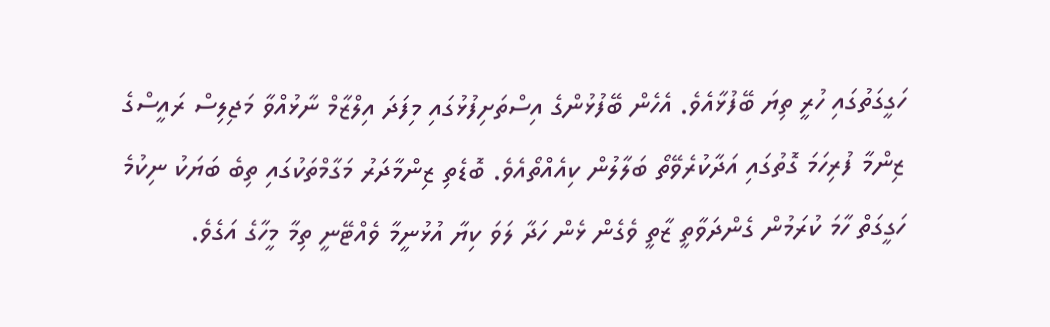ހަގީގަތުގައި ހުރީ ތިޔަ ބޭފުޅާއެވެ. އެހެން ބޭފުޅުންގެ އިސްތަށިފުޅުގައި މިފަދަ އިލްޒާމް ނާޅުއްވާ މަޖިލިސް ރައީސްގެ ޒިންމާ ފުރިހަމަ ގޮތުގައި އަދާކުރެވޭތޯ ބަލާލުން ކިއެއްތޯއެވެ. ބޮޑެތި ޒިންމާދަރު މަގާމްތަކުގައި ތިބެ ބަޔަކު ނިކުމެ ހަގީގަތް ހާމަ ކުރަމުން ގެންދަވާތީ ޒާތީ ވެގެން ޅެން ހަދާ ލަވަ ކިޔާ އުޅުނީމާ ވެއްޓޭނީ ތިމާ މީހާގެ އަގެވެ.